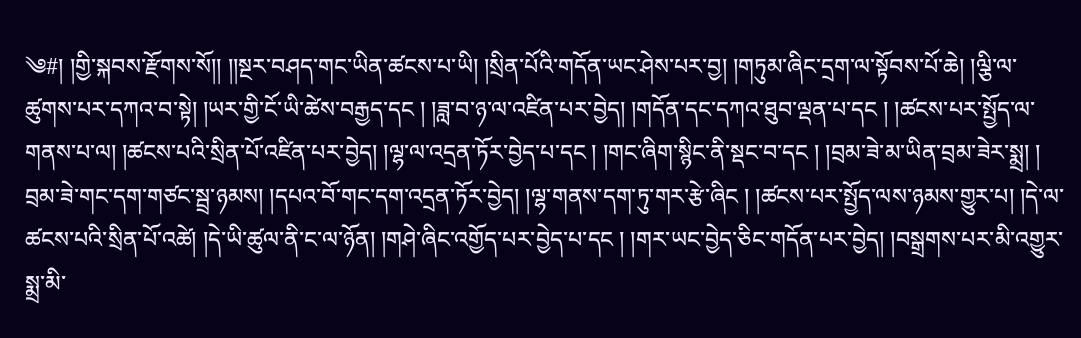༄#། །གྱི་སྐབས་རྫོགས་སོ།། །།སྔར་བཤད་གང་ཡིན་ཚངས་པ་ཡི། །སྲིན་པོའི་གདོན་ཡང་ཤེས་པར་བྱ། །གཏུམ་ཞིང་དྲག་ལ་སྟོབས་པོ་ཆེ། །ལྕི་ལ་ཚུགས་པར་དཀའ་བ་སྟེ། །ཡར་གྱི་ངོ་ཡི་ཚེས་བརྒྱད་དང ། །ཟླ་བ་ཉ་ལ་འཛིན་པར་བྱེད། །གདོན་དང་དཀའ་ཐུབ་ལྡན་པ་དང ། །ཚངས་པར་སྤྱོད་ལ་གནས་པ་ལ། །ཚངས་པའི་སྲིན་པོ་འཛིན་པར་བྱེད། །ལྷ་ལ་འདྲན་ཏོར་བྱེད་པ་དང ། །གང་ཞིག་སྙིང་ནི་སྡང་བ་དང ། །བྲམ་ཟེ་མ་ཡིན་བྲམ་ཟེར་སྨྲ། ། བྲམ་ཟེ་གང་དག་གཙང་སྦྲ་ཉམས། །དཔའ་བོ་གང་དག་འདྲན་ཏོར་བྱེད། །ལྷ་གནས་དག་ཏུ་གར་རྩེ་ཞིང ། །ཚངས་པར་སྤྱོད་ལས་ཉམས་གྱུར་པ། །དེ་ལ་ཚངས་པའི་སྲིན་པོ་འཚེ། །དེ་ཡི་ཚུལ་ནི་ང་ལ་ཉོན། །གཤེ་ཞིང་འགྱོད་པར་བྱེད་པ་དང ། །གར་ཡང་བྱེད་ཅིང་གདོན་པར་བྱེད། །བསྒྲགས་པར་མི་འགྱུར་སྨྲ་མི་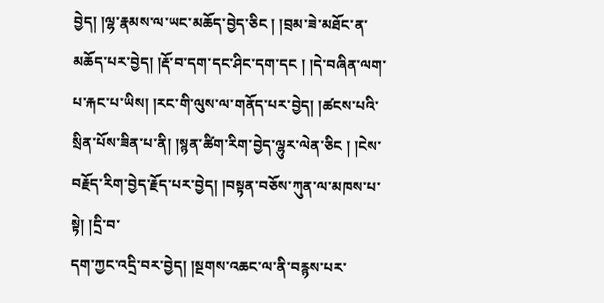བྱེད། །ལྷ་རྣམས་ལ་ཡང་མཆོད་བྱེད་ཅིང ། །བྲམ་ཟེ་མཐོང་ན་མཆོད་པར་བྱེད། །རྡོ་བ་དག་དང་ཤིང་དག་དང ། །དེ་བཞིན་ལག་པ་རྐང་པ་ཡིས། །རང་གི་ལུས་ལ་གནོད་པར་བྱེད། །ཚངས་པའི་སྲིན་པོས་ཟིན་པ་ནི། །སྙན་ཚིག་རིག་བྱེད་ལྷུར་ལེན་ཅིང ། །ངེས་བརྗོད་རིག་བྱེད་རྗོད་པར་བྱེད། །བསྟན་བཅོས་ཀུན་ལ་མཁས་པ་སྟེ། །དྲི་བ་
དག་ཀྱང་འདྲི་བར་བྱེད། །སྔགས་འཆང་ལ་ནི་བརྙས་པར་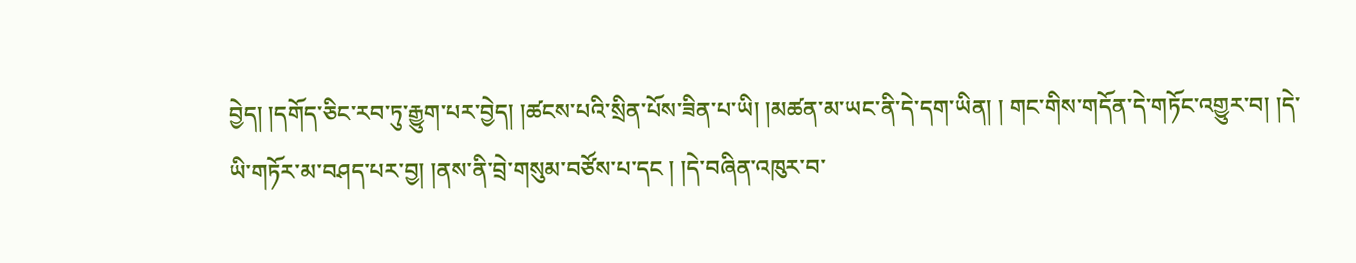བྱེད། །དགོད་ཅིང་རབ་ཏུ་རྒྱུག་པར་བྱེད། །ཚངས་པའི་སྲིན་པོས་ཟིན་པ་ཡི། །མཚན་མ་ཡང་ནི་དེ་དག་ཡིན། ། གང་གིས་གདོན་དེ་གཏོང་འགྱུར་བ། །དེ་ཡི་གཏོར་མ་བཤད་པར་བྱ། །ནས་ནི་བྲེ་གསུམ་བཙོས་པ་དང ། །དེ་བཞིན་འཁུར་བ་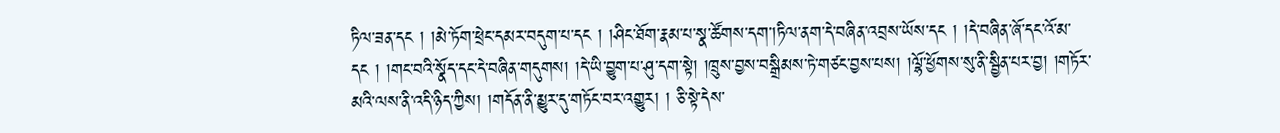ཏིལ་ཟན་དང ། །མེ་ཏོག་ཕྲེང་དམར་བདུག་པ་དང ། །ཤིང་ཐོག་རྣམ་པ་སྣ་ཚོགས་དག་།ཏིལ་ནག་དེ་བཞིན་འབྲས་ཡོས་དང ། །དེ་བཞིན་ཞོ་དང་འོ་མ་དང ། །གང་བའི་སྣོད་དང་དེ་བཞིན་གདུགས། །དེ་ཡི་བྱུག་པ་ཤུ་དག་སྟེ། །ཁྲུས་བྱས་བསྒྲིམས་ཏེ་གཙང་བྱས་པས། །ལྷོ་ཕྱོགས་སུ་ནི་སྦྱིན་པར་བྱ། །གཏོར་མའི་ལས་ནི་འདི་ཉིད་ཀྱིས། །གདོན་ནི་མྱུར་དུ་གཏོང་བར་འགྱུར། ། ཅི་སྟེ་དེས་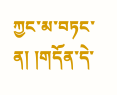ཀྱང་མ་བཏང་ན། །གདོན་དེ་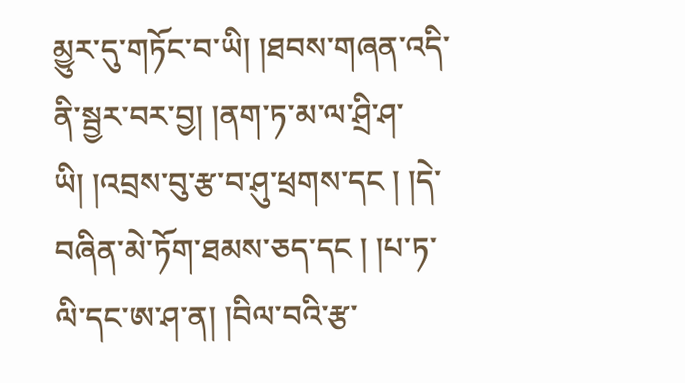མྱུར་དུ་གཏོང་བ་ཡི། །ཐབས་གཞན་འདི་ནི་སྦྱར་བར་བྱ། །ནག་ཏ་མ་ལ་ཤྲི་ཤ་ཡི། །འབྲས་བུ་རྩ་བ་ཤུ་ཕྲགས་དང ། །དེ་བཞིན་མེ་ཏོག་ཐམས་ཅད་དང ། །པ་ཏ་ལི་དང་ཨ་ཤ་ན། །བིལ་བའི་རྩ་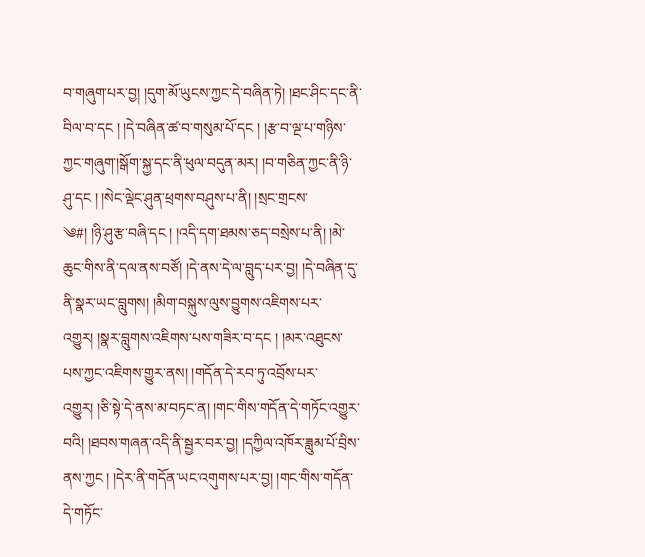བ་གཞུག་པར་བྱ། །དུག་མོ་ཡུངས་ཀྱང་དེ་བཞིན་ཏེ། །ཐང་ཤིང་དང་ནི་བིལ་བ་དང ། །དེ་བཞིན་ཚ་བ་གསུམ་པོ་དང ། །རྩ་བ་ལྔ་པ་གཉིས་ཀྱང་གཞུག་།སྒོག་སྐྱ་དང་ནི་ཕུལ་བདུན་མར། །བ་གཅིན་ཀྱང་ནི་ཉི་ཤུ་དང ། །སེང་ལྡེང་ཤུན་ཕྲགས་བཤུས་པ་ནི། །སྲང་གྲངས་
༄#། །ཉི་ཤུ་རྩ་བཞི་དང ། །འདི་དག་ཐམས་ཅད་བསྲེས་པ་ནི། །མེ་ཆུང་གིས་ནི་དལ་ནས་བཙོ། །དེ་ནས་དེ་ལ་བླུད་པར་བྱ། །དེ་བཞིན་དུ་ནི་སྣར་ཡང་བླུགས། །མིག་བསྐུས་ལུས་བྱུགས་འཇིགས་པར་འགྱུར། །སྣར་བླུགས་འཇིགས་པས་གཟིར་བ་དང ། །མར་འཐུངས་པས་ཀྱང་འཇིགས་གྱུར་ནས། །གདོན་དེ་རབ་ཏུ་འབྲོས་པར་འགྱུར། །ཅི་སྟེ་དེ་ནས་མ་བཏང་ན། །གང་གིས་གདོན་དེ་གཏོང་འགྱུར་བའི། །ཐབས་གཞན་འདི་ནི་སྦྱར་བར་བྱ། །དཀྱིལ་འཁོར་ཟླུམ་པོ་བྲིས་ནས་ཀྱང ། །དེར་ནི་གདོན་ཡང་འགུགས་པར་བྱ། །གང་གིས་གདོན་དེ་གཏོང་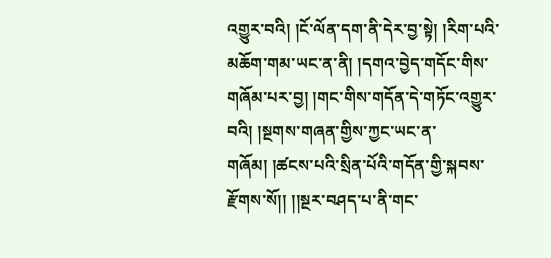འགྱུར་བའི། །ངོ་ལོན་དག་ནི་དེར་བྱ་སྟེ། །རིག་པའི་མཆོག་གམ་ཡང་ན་ནི། །དགའ་བྱེད་གདོང་གིས་གཞོམ་པར་བྱ། །གང་གིས་གདོན་དེ་གཏོང་འགྱུར་བའི། །སྔགས་གཞན་གྱིས་ཀྱང་ཡང་ན་གཞོམ། །ཚངས་པའི་སྲིན་པོའི་གདོན་གྱི་སྐབས་རྫོགས་སོ།། །།སྔར་བཤད་པ་ནི་གང་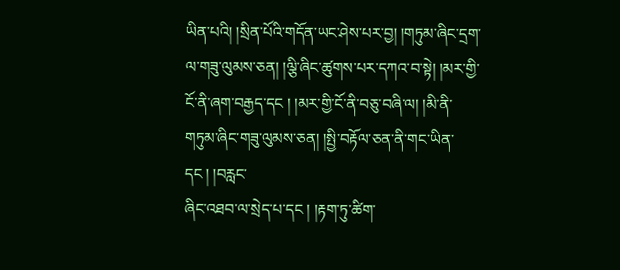ཡིན་པའི། །སྲིན་པོའི་གདོན་ཡང་ཤེས་པར་བྱ། །གཏུམ་ཞིང་དྲག་ལ་གཟུ་ལུམས་ཅན། །ལྕི་ཞིང་ཚུགས་པར་དཀའ་བ་སྟེ། །མར་གྱི་ངོ་ནི་ཞག་བརྒྱད་དང ། །མར་གྱི་ངོ་ནི་བཅུ་བཞི་ལ། །མི་ནི་གཏུམ་ཞིང་གཟུ་ལུམས་ཅན། །སྤྱི་བརྟོལ་ཅན་ནི་གང་ཡིན་དང ། །བརླང་
ཞིང་འཐབ་ལ་སྲེད་པ་དང ། །རྟག་ཏུ་ཚིག་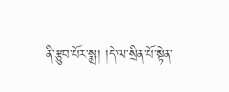ནི་རྩུབ་པོར་སྨྲ། །དེ་ལ་སྲིན་པོ་སྟེན་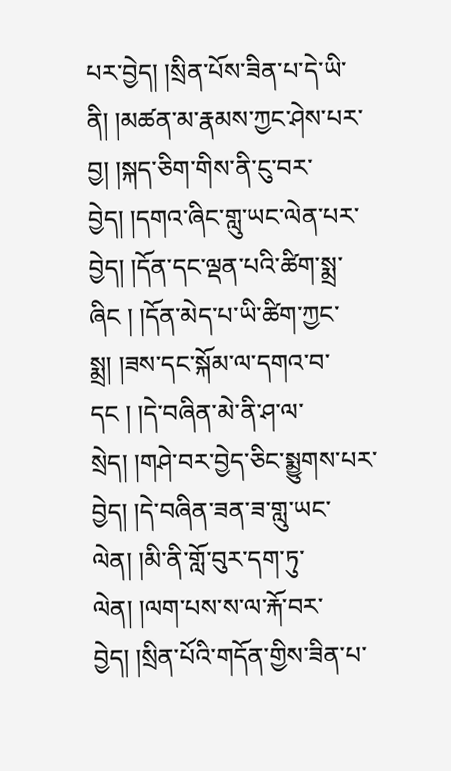པར་བྱེད། །སྲིན་པོས་ཟིན་པ་དེ་ཡི་ནི། །མཚན་མ་རྣམས་ཀྱང་ཤེས་པར་བྱ། །སྐད་ཅིག་གིས་ནི་ངུ་བར་བྱེད། །དགའ་ཞིང་གླུ་ཡང་ལེན་པར་བྱེད། །དོན་དང་ལྡན་པའི་ཚིག་སྨྲ་ཞིང ། །དོན་མེད་པ་ཡི་ཚིག་ཀྱང་སྨྲ། །ཟས་དང་སྐོམ་ལ་དགའ་བ་དང ། །དེ་བཞིན་མེ་ནི་ཤ་ལ་སྲེད། །གཤེ་བར་བྱེད་ཅིང་སྨྱུགས་པར་བྱེད། །དེ་བཞིན་ཟན་ཟ་གླུ་ཡང་ལེན། །མི་ནི་གློ་བུར་དག་ཏུ་ལེན། །ལག་པས་ས་ལ་རྐོ་བར་བྱེད། །སྲིན་པོའི་གདོན་གྱིས་ཟིན་པ་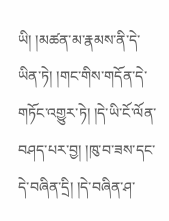ཡི། །མཚན་མ་རྣམས་ནི་དེ་ཡིན་ཏེ། །གང་གིས་གདོན་དེ་གཏོང་འགྱུར་ཏེ། །དེ་ཡི་ངོ་ལོན་བཤད་པར་བྱ། །ཁུ་བ་ཟས་དང་དེ་བཞིན་དྲི། །དེ་བཞིན་ཤ་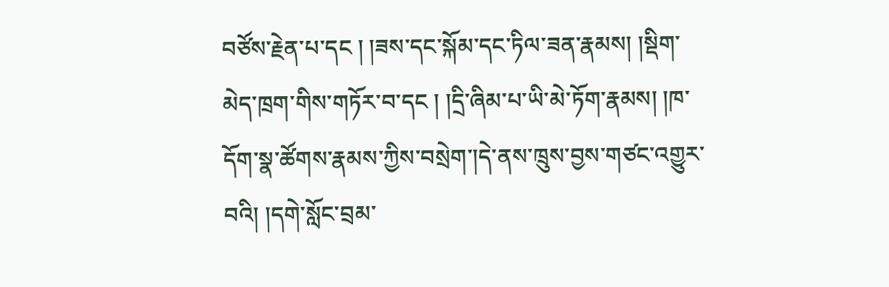བཙོས་རྗེན་པ་དང ། །ཟས་དང་སྐོམ་དང་ཏིལ་ཟན་རྣམས། །སྡིག་མེད་ཁྲག་གིས་གཏོར་བ་དང ། །དྲི་ཞིམ་པ་ཡི་མེ་ཏོག་རྣམས། །ཁ་དོག་སྣ་ཚོགས་རྣམས་ཀྱིས་བསྲེག་།དེ་ནས་ཁྲུས་བྱས་གཙང་འགྱུར་བའི། །དགེ་སློང་བྲམ་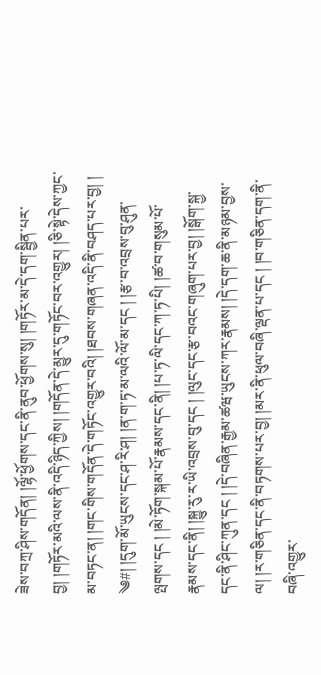ཟེས་བཀྲ་ཤིས་གདོན། །ལྷོ་ཕྱོགས་དང་ནི་ནུབ་ཕྱོགས་སུ། །གཏོར་མ་དེ་དག་སྦྱིན་པར་བྱ། །གཏོར་མའི་ལས་ནི་འདི་ཉིད་ཀྱིས། །གདོན་དེ་མྱུར་དུ་གཏོང་བར་འགྱུར། །ཅི་སྟེ་དེས་ཀྱང་མ་བཏང་ན། །གང་གིས་གདོན་དེ་གཏོང་འགྱུར་བའི། །ཐབས་གཞན་འདི་ནི་བཤད་པར་བྱ། །
༄#། །དུག་མོ་ཡུངས་དང་ཤ་རི་ཤ། །ན་ག་ཏ་མ་ལའི་ལོ་མ་དང ། །རྩ་བ་འབྲས་བུ་ཤུན་ལྤགས་དང ། །མེ་ཏོག་སྐམ་པོ་རྣམས་དང་ནི། །པ་ཏ་ལི་དང་ཀ་ཏ་པི། །ཚ་བ་གསུམ་པོ་རྣམས་དང་ནི། །སྐྱུ་རུ་ར་ཡི་འབྲས་བུ་དང ། །ལུང་དང་རྩ་བའང་གཞུག་པར་བྱ། །སྒོག་སྐྱ་དང་ནི་ཤིང་ཀུན་དང ། །དེ་བཞིན་རྒྱམ་ཚཝ་ཡུངས་ཀར་རྣམས། །དེ་དག་ཆ་ནི་མཉམ་བྱས་ལ། །ར་གཅིན་དང་ནི་བཏགས་པར་བྱ། །མར་ནི་ཕུལ་བཞི་ལྡན་པ་དང ། །བ་གཅིན་དག་ནི་བཞི་འགྱུར་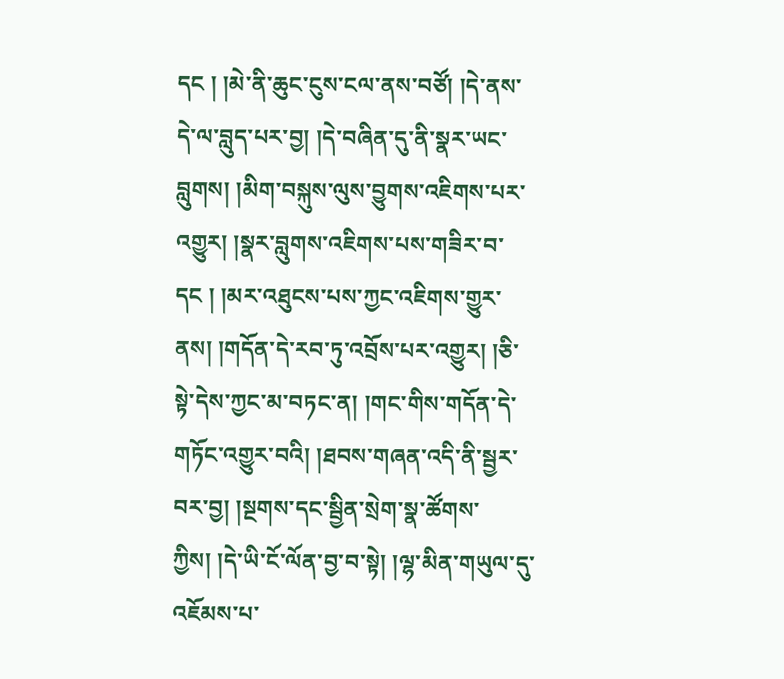དང ། །མེ་ནི་ཆུང་ངུས་ངལ་ནས་བཙོ། །དེ་ནས་དེ་ལ་བླུད་པར་བྱ། །དེ་བཞིན་དུ་ནི་སྣར་ཡང་བླུགས། །མིག་བསྐུས་ལུས་བྱུགས་འཇིགས་པར་འགྱུར། །སྣར་བླུགས་འཇིགས་པས་གཟིར་བ་དང ། །མར་འཐུངས་པས་ཀྱང་འཇིགས་གྱུར་ནས། །གདོན་དེ་རབ་ཏུ་འབྲོས་པར་འགྱུར། །ཅི་སྟེ་དེས་ཀྱང་མ་བཏང་ན། །གང་གིས་གདོན་དེ་གཏོང་འགྱུར་བའི། །ཐབས་གཞན་འདི་ནི་སྦྱར་བར་བྱ། །སྔགས་དང་སྦྱིན་སྲེག་སྣ་ཚོགས་ཀྱིས། །དེ་ཡི་ངོ་ལོན་བྱ་བ་སྟེ། །ལྷ་མིན་གཡུལ་དུ་འཇོམས་པ་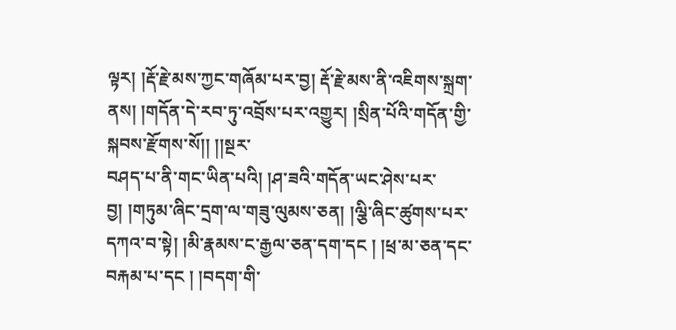ལྟར། །རྡོ་རྗེ་མས་ཀྱང་གཞོམ་པར་བྱ། རྡོ་རྗེ་མས་ནི་འཇིགས་སྐྲག་ནས། །གདོན་དེ་རབ་ཏུ་འབྲོས་པར་འགྱུར། །སྲིན་པོའི་གདོན་གྱི་སྐབས་རྫོགས་སོ།། །།སྔར་
བཤད་པ་ནི་གང་ཡིན་པའི། །ཤ་ཟའི་གདོན་ཡང་ཤེས་པར་བྱ། །གཏུམ་ཞིང་དྲག་ལ་གཟུ་ལུམས་ཅན། །ལྕི་ཞིང་ཚུགས་པར་དཀའ་བ་སྟེ། །མི་རྣམས་ང་རྒྱལ་ཅན་དག་དང ། །ཕྲ་མ་ཅན་དང་བརྐམ་པ་དང ། །བདག་གི་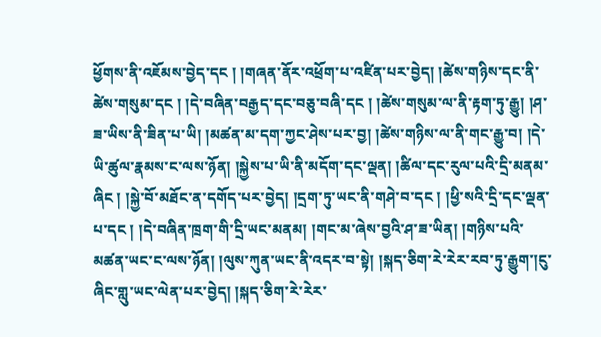ཕྱོགས་ནི་འཇོམས་བྱེད་དང ། །གཞན་ནོར་འཕྲོག་པ་འཛིན་པར་བྱེད། །ཚེས་གཉིས་དང་ནི་ཚེས་གསུམ་དང ། །དེ་བཞིན་བརྒྱད་དང་བཅུ་བཞི་དང ། །ཚེས་གསུམ་ལ་ནི་རྟག་ཏུ་རྒྱུ། །ཤ་ཟ་ཡིས་ནི་ཟིན་པ་ཡི། །མཚན་མ་དག་ཀྱང་ཤེས་པར་བྱ། །ཚེས་གཉིས་ལ་ནི་གང་རྒྱུ་བ། །དེ་ཡི་ཚུལ་རྣམས་ང་ལས་ཉོན། །སྐྱེས་པ་ཡི་ནི་མདོག་དང་ལྡན། །ཚིལ་དང་རུལ་པའི་དྲི་མནམ་ཞིང ། །སྐྱེ་བོ་མཐོང་ན་དགོད་པར་བྱེད། །དྲག་ཏུ་ཡང་ནི་གཤེ་བ་དང ། །ཕྱི་སའི་དྲི་དང་ལྡན་པ་དང ། །དེ་བཞིན་ཁྲག་གི་དྲི་ཡང་མནམ། །གང་མ་ཞེས་བྱའི་ཤ་ཟ་ཡིན། །གཉིས་པའི་མཚན་ཡང་ང་ལས་ཉོན། །ལུས་ཀུན་ཡང་ནི་འདར་བ་སྟེ། །སྐད་ཅིག་རེ་རེར་རབ་ཏུ་རྒྱུག་།ངུ་ཞིང་གླུ་ཡང་ལེན་པར་བྱེད། །སྐད་ཅིག་རེ་རེར་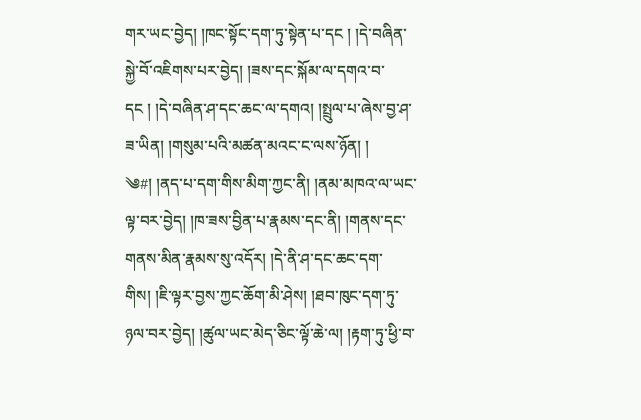གར་ཡང་བྱེད། །ཁང་སྟོང་དག་ཏུ་སྟེན་པ་དང ། །དེ་བཞིན་སྐྱེ་བོ་འཇིགས་པར་བྱེད། །ཟས་དང་སྐོམ་ལ་དགའ་བ་དང ། །དེ་བཞིན་ཤ་དང་ཆང་ལ་དགའ། །སྤྲུལ་པ་ཞེས་བྱ་ཤ་ཟ་ཡིན། །གསུམ་པའི་མཚན་མའང་ང་ལས་ཉོན། །
༄#། །ནད་པ་དག་གིས་མིག་ཀྱང་ནི། །ནམ་མཁའ་ལ་ཡང་ལྟ་བར་བྱེད། །ཁ་ཟས་བྱིན་པ་རྣམས་དང་ནི། །གནས་དང་གནས་མིན་རྣམས་སུ་འདོར། །དེ་ནི་ཤ་དང་ཆང་དག་གིས། །ཇི་ལྟར་བྱས་ཀྱང་ཆོག་མི་ཤེས། །ཐབ་ཁུང་དག་ཏུ་ཉལ་བར་བྱེད། །ཚུལ་ཡང་མེད་ཅིང་ལྟོ་ཆེ་ལ། །རྟག་ཏུ་ཕྱི་བ་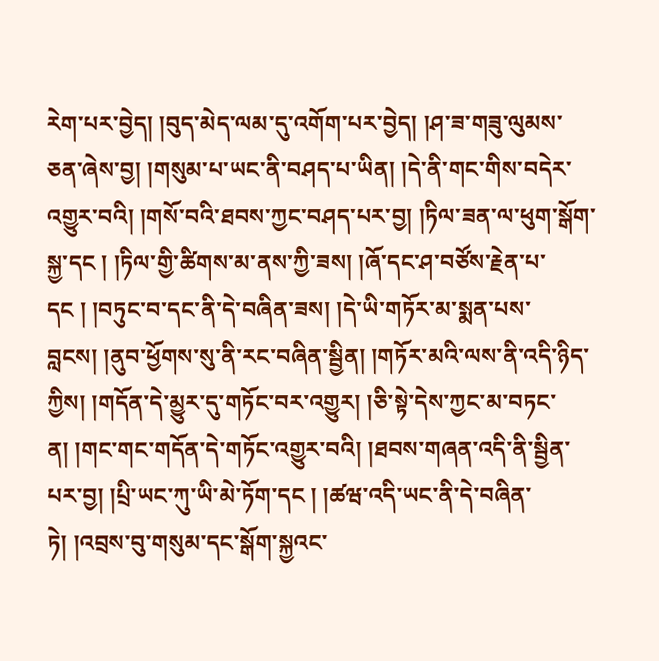རེག་པར་བྱེད། །བུད་མེད་ལམ་དུ་འགོག་པར་བྱེད། །ཤ་ཟ་གཟུ་ལུམས་ཅན་ཞེས་བྱ། །གསུམ་པ་ཡང་ནི་བཤད་པ་ཡིན། །དེ་ནི་གང་གིས་བདེར་འགྱུར་བའི། །གསོ་བའི་ཐབས་ཀྱང་བཤད་པར་བྱ། །ཏིལ་ཟན་ལ་ཕུག་སྒོག་སྐྱ་དང ། །ཏིལ་གྱི་ཚིགས་མ་ནས་ཀྱི་ཟས། །ཞོ་དང་ཤ་བཙོས་རྗེན་པ་དང ། །བཏུང་བ་དང་ནི་དེ་བཞིན་ཟས། །དེ་ཡི་གཏོར་མ་སྨན་པས་བླངས། །ནུབ་ཕྱོགས་སུ་ནི་རང་བཞིན་སྦྱིན། །གཏོར་མའི་ལས་ནི་འདི་ཉིད་ཀྱིས། །གདོན་དེ་མྱུར་དུ་གཏོང་བར་འགྱུར། །ཅི་སྟེ་དེས་ཀྱང་མ་བཏང་ན། །གང་གང་གདོན་དེ་གཏོང་འགྱུར་བའི། །ཐབས་གཞན་འདི་ནི་སྦྱིན་པར་བྱ། །པྲི་ཡང་ཀུ་ཡི་མེ་ཏོག་དང ། །ཚཝ་འདི་ཡང་ནི་དེ་བཞིན་ཏེ། །འབྲས་བུ་གསུམ་དང་སྒོག་སྐྱའང་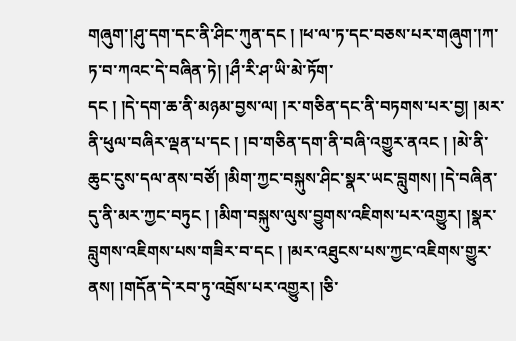གཞུག་།ཤུ་དག་དང་ནི་ཤིང་ཀུན་དང ། །ཕ་ལ་ཏ་དང་བཅས་པར་གཞུག་།ཀ་ཏ་བ་ཀའང་དེ་བཞིན་ཏེ། །ཤྀ་རི་ཤ་ཡི་མེ་ཏོག་
དང ། །དེ་དག་ཆ་ནི་མཉམ་བྱས་ལ། །ར་གཅིན་དང་ནི་བཏགས་པར་བྱ། །མར་ནི་ཕུལ་བཞིར་ལྡན་པ་དང ། །བ་གཅིན་དག་ནི་བཞི་འགྱུར་ནའང ། །མེ་ནི་ཆུང་ངུས་དལ་ནས་བཙོ། །མིག་ཀྱང་བསྐུས་ཤིང་སྣར་ཡང་བླུགས། །དེ་བཞིན་དུ་ནི་མར་ཀྱང་བཏུང ། །མིག་བསྐུས་ལུས་བྱུགས་འཇིགས་པར་འགྱུར། །སྣར་བླུགས་འཇིགས་པས་གཟིར་བ་དང ། །མར་འཐུངས་པས་ཀྱང་འཇིགས་གྱུར་ནས། །གདོན་དེ་རབ་ཏུ་འབྲོས་པར་འགྱུར། །ཅི་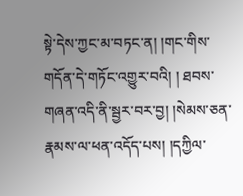སྟེ་དེས་ཀྱང་མ་བཏང་ན། །གང་གིས་གདོན་དེ་གཏོང་འགྱུར་བའི། ། ཐབས་གཞན་འདི་ནི་སྦྱར་བར་བྱ། །སེམས་ཅན་རྣམས་ལ་ཕན་འདོད་པས། །དཀྱིལ་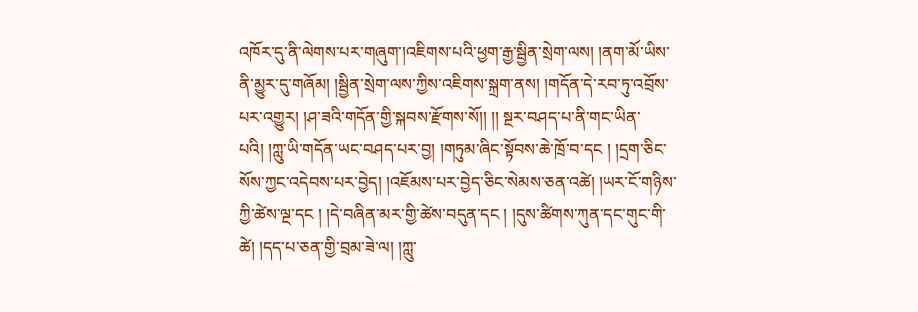འཁོར་དུ་ནི་ལེགས་པར་གཞུག་།འཇིགས་པའི་ཕྱག་རྒྱ་སྦྱིན་སྲེག་ལས། །ནག་མོ་ཡིས་ནི་མྱུར་དུ་གཞོམ། །སྦྱིན་སྲེག་ལས་ཀྱིས་འཇིགས་སྐྲག་ནས། །གདོན་དེ་རབ་ཏུ་འབྲོས་པར་འགྱུར། །ཤ་ཟའི་གདོན་གྱི་སྐབས་རྫོགས་སོ།། །། སྔར་བཤད་པ་ནི་གང་ཡིན་པའི། །ཀླུ་ཡི་གདོན་ཡང་བཤད་པར་བྱ། །གཏུམ་ཞིང་སྟོབས་ཆེ་ཁྲོ་བ་དང ། །དྲག་ཅིང་སོས་ཀྱང་འདེབས་པར་བྱེད། །འཇོམས་པར་བྱེད་ཅིང་སེམས་ཅན་འཚེ། །ཡར་ངོ་གཉིས་ཀྱི་ཚེས་ལྔ་དང ། །དེ་བཞིན་མར་གྱི་ཚེས་བདུན་དང ། །དུས་ཚིགས་ཀུན་དང་གུང་གི་ཚེ། །དད་པ་ཅན་གྱི་བྲམ་ཟེ་ལ། །ཀླུ་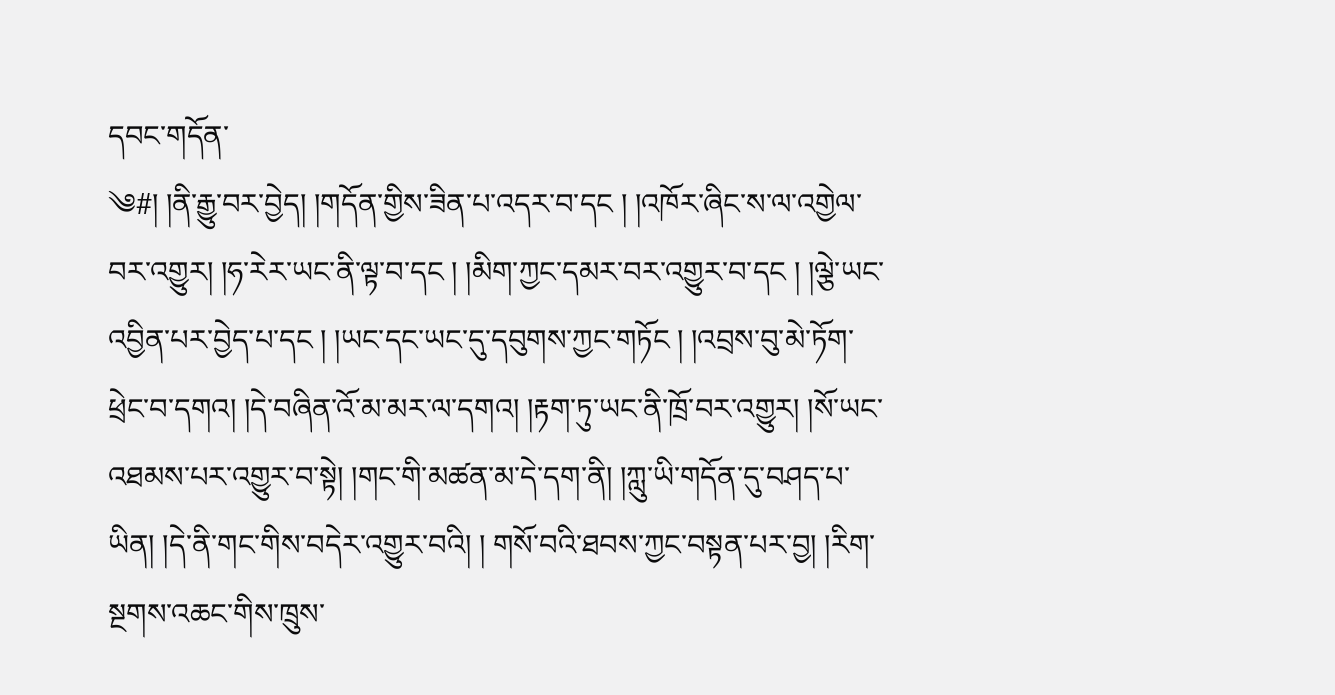དབང་གདོན་
༄#། །ནི་རྒྱུ་བར་བྱེད། །གདོན་གྱིས་ཟིན་པ་འདར་བ་དང ། །འཁོར་ཞིང་ས་ལ་འགྱེལ་བར་འགྱུར། །ཧ་རེར་ཡང་ནི་ལྟ་བ་དང ། །མིག་ཀྱང་དམར་བར་འགྱུར་བ་དང ། །ལྕེ་ཡང་འབྱིན་པར་བྱེད་པ་དང ། །ཡང་དང་ཡང་དུ་དབུགས་ཀྱང་གཏོང ། །འབྲས་བུ་མེ་ཏོག་ཕྲེང་བ་དགའ། །དེ་བཞིན་འོ་མ་མར་ལ་དགའ། །རྟག་ཏུ་ཡང་ནི་ཁྲོ་བར་འགྱུར། །སོ་ཡང་འཐམས་པར་འགྱུར་བ་སྟེ། །གང་གི་མཚན་མ་དེ་དག་ནི། །ཀླུ་ཡི་གདོན་དུ་བཤད་པ་ཡིན། །དེ་ནི་གང་གིས་བདེར་འགྱུར་བའི། ། གསོ་བའི་ཐབས་ཀྱང་བསྟན་པར་བྱ། །རིག་སྔགས་འཆང་གིས་ཁྲུས་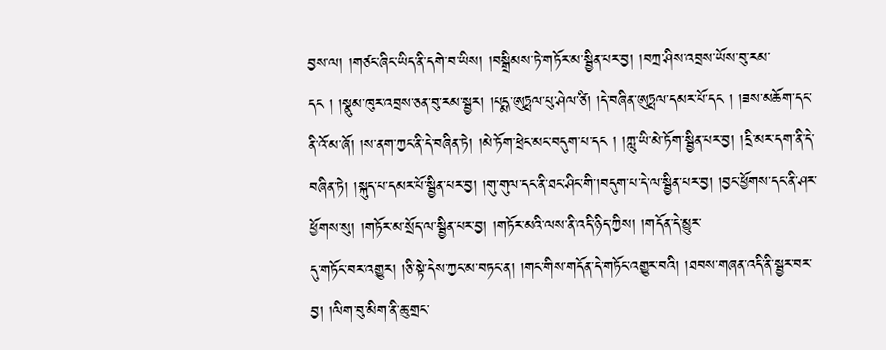བྱས་ལ། །གཙང་ཞིང་ཡིད་ནི་དགེ་བ་ཡིས། །བསྒྲིམས་ཏེ་གཏོར་མ་སྦྱིན་པར་བྱ། །བཀྲ་ཤིས་འབྲས་ཡོས་བུ་རམ་དང ། །སྣུམ་ཁུར་འབྲས་ཅན་བུ་རམ་སྦྱར། །པདྨ་ཨུཏྤལ་པུ་ཤེལ་ཙི། །དེ་བཞིན་ཨུཏྤལ་དམར་པོ་དང ། །ཟས་མཆོག་དང་ནི་འོ་མ་ཞོ། །ས་ནག་ཀྱང་ནི་དེ་བཞིན་ཏེ། །མེ་ཏོག་ཕྲེང་མང་བདུག་པ་དང ། །ཀླུ་ཡི་མེ་ཏོག་སྦྱིན་པར་བྱ། །དྲི་མར་དག་ནི་དེ་བཞིན་ཏེ། །སྐུད་པ་དམར་པོ་སྦྱིན་པར་བྱ། །གུ་གུལ་དང་ནི་ཐང་ཤིང་གི་།བདུག་པ་དེ་ལ་སྦྱིན་པར་བྱ། །བྱང་ཕྱོགས་དང་ནི་ཤར་ཕྱོགས་སུ། །གཏོར་མ་སྲོད་ལ་སྦྱིན་པར་བྱ། །གཏོར་མའི་ལས་ནི་འདི་ཉིད་ཀྱིས། །གདོན་དེ་མྱུར་
དུ་གཏོང་བར་འགྱུར། །ཅི་སྟེ་དེས་ཀྱང་མ་བཏང་ན། །གང་གིས་གདོན་དེ་གཏོང་འགྱུར་བའི། །ཐབས་གཞན་འདི་ནི་སྦྱར་བར་བྱ། །ལིག་བུ་མིག་ནི་ཆུ་གྲང་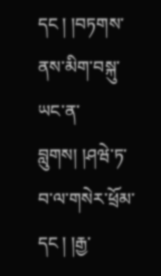དང ། །བཏགས་ནས་མིག་བསྐུ་ཡང་ན་བླུགས། །ཤཝེ་ཏ་བ་ལ་གསེར་ཕྲོམ་དང ། །རྒྱ་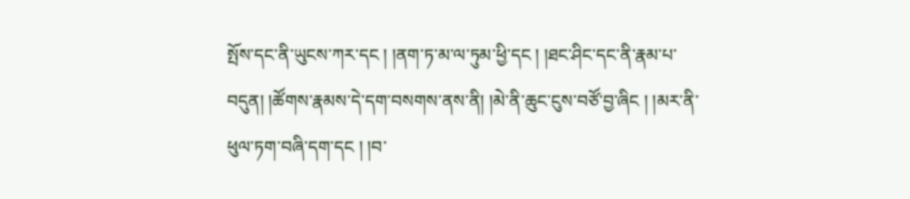སྤོས་དང་ནི་ཡུངས་ཀར་དང ། །ནག་ཏ་མ་ལ་ཏུམ་ཕྱི་དང ། །ཐང་ཤིང་དང་ནི་རྣམ་པ་བདུན། །ཚོགས་རྣམས་དེ་དག་བསགས་ནས་ནི། །མེ་ནི་ཆུང་ངུས་བཙོ་བྱ་ཞིང ། །མར་ནི་ཕུལ་ཏག་བཞི་དག་དང ། །བ་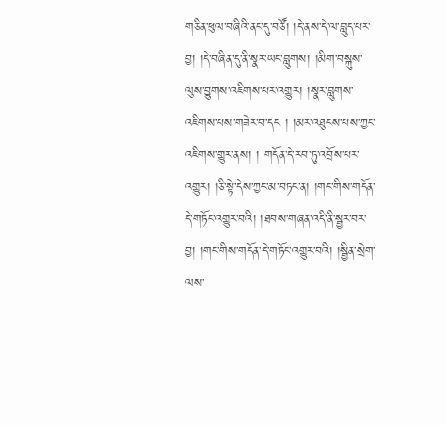གཅིན་ཕུལ་བཞིའི་ནང་དུ་བཙོ། །དེ་ནས་དེ་ལ་བླུད་པར་བྱ། །དེ་བཞིན་དུ་ནི་སྣར་ཡང་བླུགས། །མིག་བསྐུས་ལུས་བྱུགས་འཇིགས་པར་འགྱུར། །སྣར་བླུགས་འཇིགས་པས་གཟེར་བ་དང ། །མར་འཐུངས་པས་ཀྱང་འཇིགས་གྱུར་ནས། ། གདོན་དེ་རབ་ཏུ་འབྲོས་པར་འགྱུར། །ཅི་སྟེ་དེས་ཀྱང་མ་བཏང་ན། །གང་གིས་གདོན་དེ་གཏོང་འགྱུར་བའི། །ཐབས་གཞན་འདི་ནི་སྦྱར་བར་བྱ། །གང་གིས་གདོན་དེ་གཏོང་འགྱུར་བའི། །སྦྱིན་སྲེག་ལས་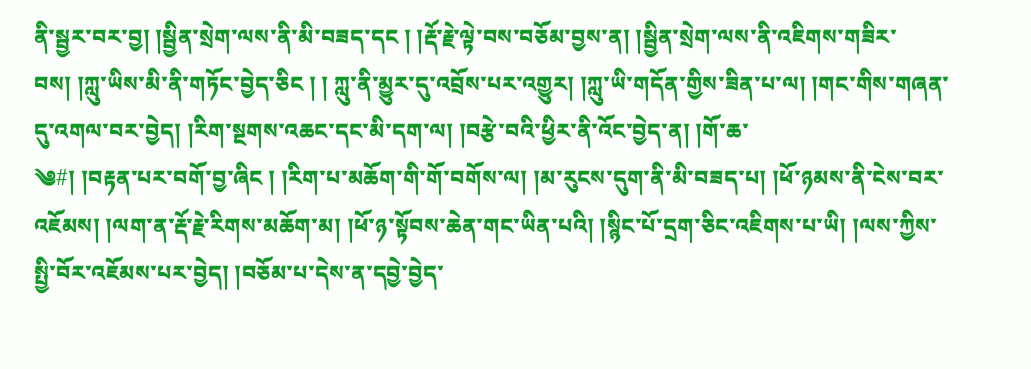ནི་སྦྱར་བར་བྱ། །སྦྱིན་སྲེག་ལས་ནི་མི་བཟད་དང ། །རྡོ་རྗེ་ལྟེ་བས་བཅོམ་བྱས་ན། །སྦྱིན་སྲེག་ལས་ནི་འཇིགས་གཟིར་བས། །ཀླུ་ཡིས་མི་ནི་གཏོང་བྱེད་ཅིང ། ། ཀླུ་ནི་མྱུར་དུ་འབྲོས་པར་འགྱུར། །ཀླུ་ཡི་གདོན་གྱིས་ཟིན་པ་ལ། །གང་གིས་གཞན་དུ་འགལ་བར་བྱེད། །རིག་སྔགས་འཆང་དང་མི་དག་ལ། །བརྩེ་བའི་ཕྱིར་ནི་འོང་བྱེད་ན། །གོ་ཆ་
༄#། །བརྟན་པར་བགོ་བྱ་ཞིང ། །རིག་པ་མཆོག་གི་གོ་བགོས་ལ། །མ་རུངས་དུག་ནི་མི་བཟད་པ། །ཕོ་ཉམས་ནི་ངེས་བར་འཇོམས། །ལག་ན་རྡོ་རྗེ་རིགས་མཆོག་མ། །ཕོ་ཉ་སྟོབས་ཆེན་གང་ཡིན་པའི། །སྙིང་པོ་དྲག་ཅིང་འཇིགས་པ་ཡི། །ལས་ཀྱིས་སྤྱི་བོར་འཇོམས་པར་བྱེད། །བཅོམ་པ་དེས་ན་དབྱེ་བྱེད་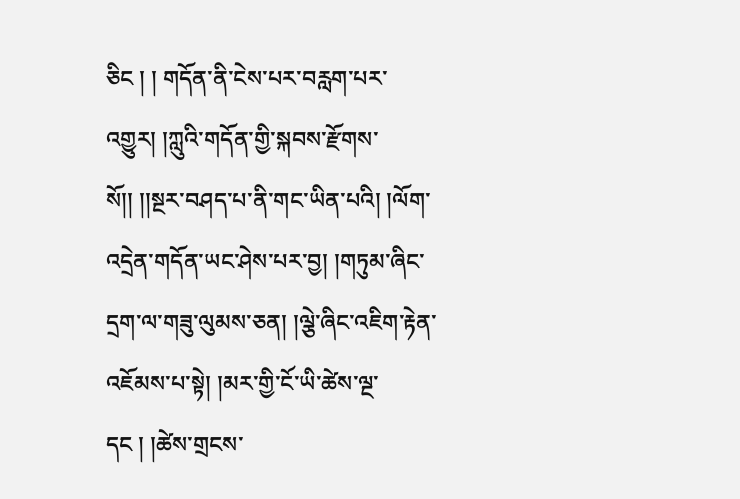ཅིང ། ། གདོན་ནི་ངེས་པར་བརླག་པར་འགྱུར། །ཀླུའི་གདོན་གྱི་སྐབས་རྫོགས་སོ།། །།སྔར་བཤད་པ་ནི་གང་ཡིན་པའི། །ལོག་འདྲེན་གདོན་ཡང་ཤེས་པར་བྱ། །གཏུམ་ཞིང་དྲག་ལ་གཟུ་ལུམས་ཅན། །ལྕེ་ཞིང་འཇིག་རྟེན་འཇོམས་པ་སྟེ། །མར་གྱི་ངོ་ཡི་ཚེས་ལྔ་དང ། །ཚེས་གྲངས་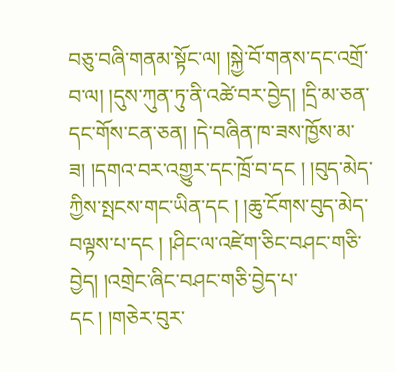བཅུ་བཞི་གནམ་སྟོང་ལ། །སྐྱེ་བོ་གནས་དང་འགྲོ་བ་ལ། །དུས་ཀུན་ཏུ་ནི་འཚེ་བར་བྱེད། །དྲི་མ་ཅན་དང་གོས་ངན་ཅན། །དེ་བཞིན་ཁ་ཟས་ཁྱོས་མ་ཟ། །དགའ་བར་འགྱུར་དང་ཁྲོ་བ་དང ། །བུད་མེད་ཀྱིས་སྤངས་གང་ཡིན་དང ། །ཆུ་ངོགས་བུད་མེད་བལྟས་པ་དང ། །ཤིང་ལ་འཛེག་ཅིང་བཤང་གཅི་བྱེད། །འགྲེང་ཞིང་བཤང་གཅི་བྱེད་པ་དང ། །གཅེར་བུར་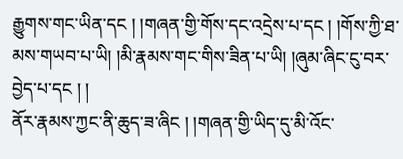རྒྱུགས་གང་ཡིན་དང ། །གཞན་གྱི་གོས་དང་འདྲེས་པ་དང ། །གོས་ཀྱི་ཐ་མས་གཡབ་པ་ཡི། །མི་རྣམས་གང་གིས་ཟིན་པ་ཡི། །ཞུམ་ཞིང་ངུ་བར་བྱེད་པ་དང ། །
ནོར་རྣམས་ཀྱང་ནི་ཆུད་ཟ་ཞིང ། །གཞན་གྱི་ཡིད་དུ་མི་འོང་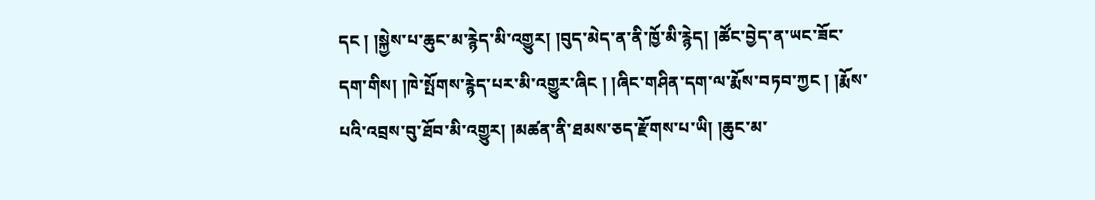དང ། །སྐྱེས་པ་ཆུང་མ་རྙེད་མི་འགྱུར། །བུད་མེད་ན་ནི་ཁྱོ་མི་རྙེད། །ཚོང་བྱེད་ན་ཡང་ཟོང་དག་གིས། །ཁེ་སྤོགས་རྙེད་པར་མི་འགྱུར་ཞིང ། །ཞིང་གཤིན་དག་ལ་རྨོས་བཏབ་ཀྱང ། །རྨོས་པའི་འབྲས་བུ་ཐོབ་མི་འགྱུར། །མཚན་ནི་ཐམས་ཅད་རྫོགས་པ་ཡི། །ཆུང་མ་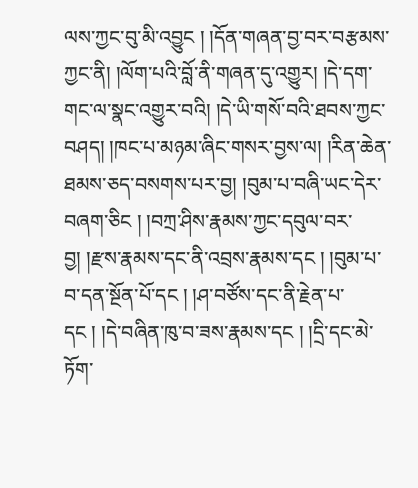ལས་ཀྱང་བུ་མི་འབྱུང ། །དོན་གཞན་བྱ་བར་བརྩམས་ཀྱང་ནི། །ལོག་པའི་བློ་ནི་གཞན་དུ་འགྱུར། །དེ་དག་གང་ལ་སྣང་འགྱུར་བའི། །དེ་ཡི་གསོ་བའི་ཐབས་ཀྱང་བཤད། །ཁང་པ་མཉམ་ཞིང་གསར་བྱས་ལ། །རིན་ཆེན་ཐམས་ཅད་བསགས་པར་བྱ། །བུམ་པ་བཞི་ཡང་དེར་བཞག་ཅིང ། །བཀྲ་ཤིས་རྣམས་ཀྱང་དབུལ་བར་བྱ། །རྫས་རྣམས་དང་ནི་འབྲས་རྣམས་དང ། །བུམ་པ་བ་དན་སྔོན་པོ་དང ། །ཤ་བཙོས་དང་ནི་རྗེན་པ་དང ། །དེ་བཞིན་ཁུ་བ་ཟས་རྣམས་དང ། །དྲི་དང་མེ་ཏོག་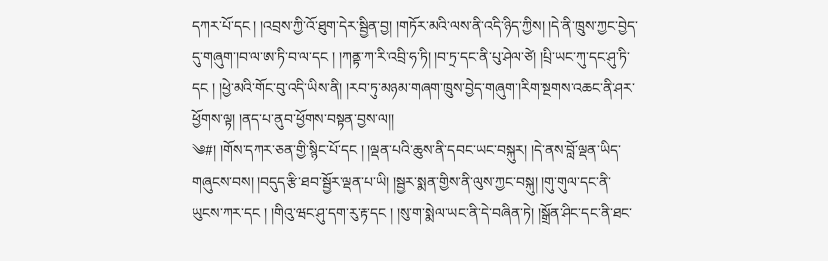དཀར་པོ་དང ། །འབྲས་ཀྱི་འོ་ཐུག་དེར་སྦྱིན་བྱ། །གཏོར་མའི་ལས་ནི་འདི་ཉིད་ཀྱིས། །དེ་ནི་ཁྲུས་ཀྱང་བྱེད་དུ་གཞུག་།བ་ལ་ཨ་ཏི་བ་ལ་དང ། །ཀནྟ་ཀ་རི་འབྲི་ཧ་ཏི། །བ་ཏྲ་དང་ནི་པུ་ཤེལ་ཙེ། །པྲི་ཡང་ཀུ་དང་ཤུ་ཏི་དང ། །ཕྱེ་མའི་གོང་བུ་འདི་ཡིས་ནི། །རབ་ཏུ་མཉམ་གཞག་ཁྲུས་བྱེད་གཞུག་།རིག་སྔགས་འཆང་ནི་ཤར་ཕྱོགས་ལྟ། །ནད་པ་ནུབ་ཕྱོགས་བསྟན་བྱས་ལ།།
༄#། །གོས་དཀར་ཅན་གྱི་སྙིང་པོ་དང ། །ལྡན་པའི་ཆུས་ནི་དབང་ཡང་བསྐུར། །དེ་ནས་བློ་ལྡན་ཡིད་གཞུངས་བས། །བདུད་རྩི་ཐབ་སྦྱོར་ལྡན་པ་ཡི། །སྦྱར་སྨན་གྱིས་ནི་ལུས་ཀྱང་བསྐུ། །གུ་གུལ་དང་ནི་ཡུངས་ཀར་དང ། །གིའུ་ཝང་ཤུ་དག་རུ་རྟ་དང ། །སུ་ག་སྨེལ་ཡང་ནི་དེ་བཞིན་ཏེ། །སྒྲོན་ཤིང་དང་ནི་ཐང་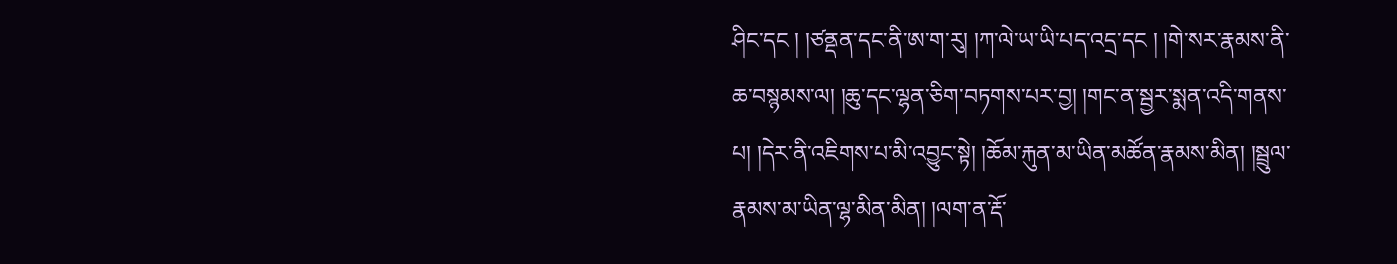ཤིང་དང ། །ཙནྡན་དང་ནི་ཨ་ག་རུ། །ཀ་ལེ་ཡ་ཡི་པད་འདྲ་དང ། །གེ་སར་རྣམས་ནི་ཆ་བསྙམས་ལ། །ཆུ་དང་ལྷན་ཅིག་བཏགས་པར་བྱ། །གང་ན་སྦྱར་སྨན་འདི་གནས་པ། །དེར་ནི་འཇིགས་པ་མི་འབྱུང་སྟེ། །ཆོམ་རྐུན་མ་ཡིན་མཚོན་རྣམས་མིན། །སྦྲུལ་རྣམས་མ་ཡིན་ལྷ་མིན་མིན། །ལག་ན་རྡོ་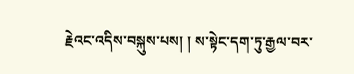རྗེའང་འདིས་བསྐུས་པས། ། ས་སྟེང་དག་ཏུ་རྒྱལ་བར་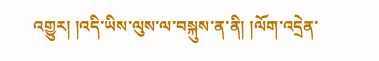འགྱུར། །འདི་ཡིས་ལུས་ལ་བསྐུས་ན་ནི། །ལོག་འདྲེན་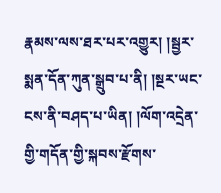རྣམས་ལས་ཐར་པར་འགྱུར། །སྦྱར་སྨན་དོན་ཀུན་སྒྲུབ་པ་ནི། །སྔར་ཡང་ངས་ནི་བཤད་པ་ཡིན། །ལོག་འདྲེན་གྱི་གདོན་གྱི་སྐབས་རྫོགས་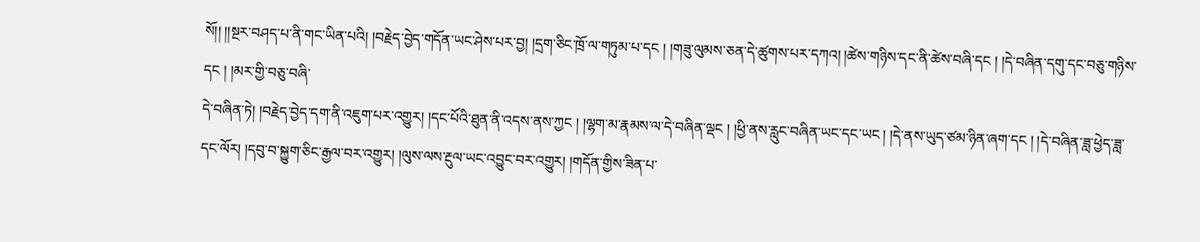སོ།། །།སྔར་བཤད་པ་ནི་གང་ཡིན་པའི། །བརྗེད་བྱེད་གདོན་ཡང་ཤེས་པར་བྱ། །དྲག་ཅིང་ཁྲོ་ལ་གཏུམ་པ་དང ། །གཟུ་ལུམས་ཅན་དེ་ཚུགས་པར་དཀའ། །ཚེས་གཉིས་དང་ནི་ཚེས་བཞི་དང ། །དེ་བཞིན་དགུ་དང་བཅུ་གཉིས་དང ། །མར་གྱི་བཅུ་བཞི་
དེ་བཞིན་ཏེ། །བརྗེད་བྱེད་དག་ནི་འཇུག་པར་འགྱུར། །དང་པོའི་ཐུན་ནི་འདས་ནས་ཀྱང ། །ལྷག་མ་རྣམས་ལ་དེ་བཞིན་ལྡང ། །ཕྱི་ནས་རླུང་བཞིན་ཡང་དང་ཡང ། །དེ་ནས་ཡུད་ཙམ་ཉིན་ཞག་དང ། །དེ་བཞིན་ཟླ་ཕྱེད་ཟླ་དང་ལོར། །དབུ་བ་སྐྱུག་ཅིང་རྒྱལ་བར་འགྱུར། །ལུས་ལས་རྔུལ་ཡང་འབྱུང་བར་འགྱུར། །གདོན་གྱིས་ཟིན་པ་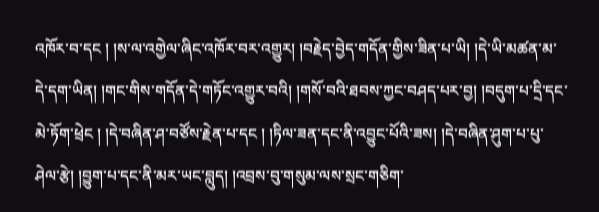འཁོར་བ་དང ། །ས་ལ་འགྱེལ་ཞིང་འཁོར་བར་འགྱུར། །བརྗེད་བྱེད་གདོན་གྱིས་ཟིན་པ་ཡི། །དེ་ཡི་མཚན་མ་དེ་དག་ཡིན། །གང་གིས་གདོན་དེ་གཏོང་འགྱུར་བའི། །གསོ་བའི་ཐབས་ཀྱང་བཤད་པར་བྱ། །བདུག་པ་དྲི་དང་མེ་ཏོག་ཕྲེང ། །དེ་བཞིན་ཤ་བཙོས་རྗེན་པ་དང ། །ཏིལ་ཟན་དང་ནི་འབྱུང་པོའི་ཟས། །དེ་བཞིན་ཤུག་པ་པུ་ཤེལ་རྩེ། །བྱུག་པ་དང་ནི་མར་ཡང་བླུད། །འབྲས་བུ་གསུམ་ལས་སྲང་གཅིག་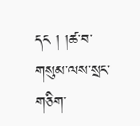དང ། །ཚ་བ་གསུམ་ལས་སྲང་གཅིག་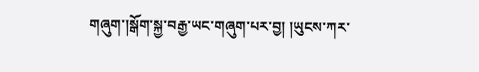གཞུག་།སྒོག་སྐྱ་བརྒྱ་ཡང་གཞུག་པར་བྱ། །ཡུངས་ཀར་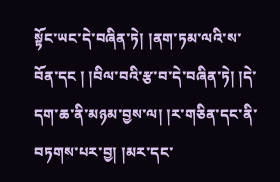སྟོང་ཡང་དེ་བཞིན་ཏེ། །ནག་ཏམ་ལའི་ས་བོན་དང ། །བིལ་བའི་རྩ་བ་དེ་བཞིན་ཏེ། །དེ་དག་ཆ་ནི་མཉམ་བྱས་ལ། །ར་གཅིན་དང་ནི་བཏགས་པར་བྱ། །མར་དང་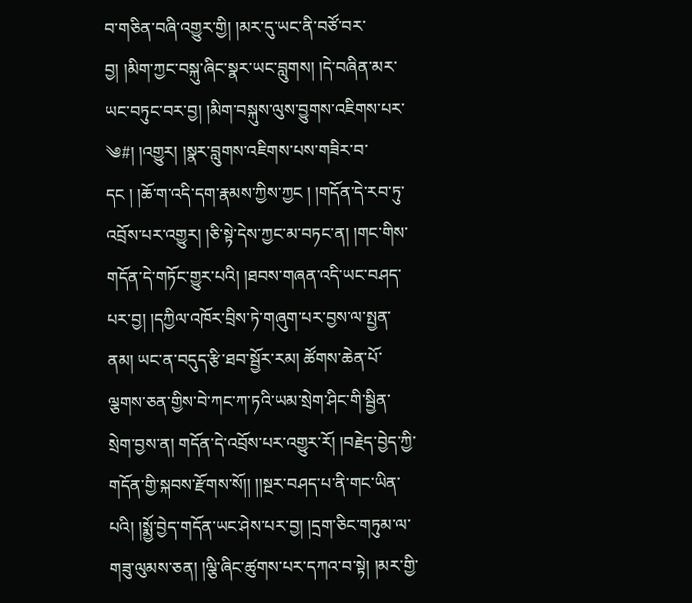བ་གཅིན་བཞི་འགྱུར་གྱི། །མར་དུ་ཡང་ནི་བཙོ་བར་བྱ། །མིག་ཀྱང་བསྐུ་ཞིང་སྣར་ཡང་བླུགས། །དེ་བཞིན་མར་ཡང་བཏུང་བར་བྱ། །མིག་བསྐུས་ལུས་བྱུགས་འཇིགས་པར་
༄#། །འགྱུར། །སྣར་བླུགས་འཇིགས་པས་གཟིར་བ་དང ། །ཆོ་ག་འདི་དག་རྣམས་ཀྱིས་ཀྱང ། །གདོན་དེ་རབ་ཏུ་འབྲོས་པར་འགྱུར། །ཅི་སྟེ་དེས་ཀྱང་མ་བཏང་ན། །གང་གིས་གདོན་དེ་གཏོང་གྱུར་པའི། །ཐབས་གཞན་འདི་ཡང་བཤད་པར་བྱ། །དཀྱིལ་འཁོར་བྲིས་ཏེ་གཞུག་པར་བྱས་ལ་སྤྱན་ནམ། ཡང་ན་བདུད་རྩི་ཐབ་སྦྱོར་རམ། ཚོགས་ཆེན་པོ་ལྕགས་ཅན་གྱིས་བེ་ཀང་ཀ་ཏའི་ཡམ་སྲེག་ཤིང་གི་སྦྱིན་སྲེག་བྱས་ན། གདོན་དེ་འབྲོས་པར་འགྱུར་རོ། །བརྗེད་བྱེད་ཀྱི་གདོན་གྱི་སྐབས་རྫོགས་སོ།། །།སྔར་བཤད་པ་ནི་གང་ཡིན་པའི། །སྨྱོ་བྱེད་གདོན་ཡང་ཤེས་པར་བྱ། །དྲག་ཅིང་གཏུམ་ལ་གཟུ་ལུམས་ཅན། །ལྕི་ཞིང་ཚུགས་པར་དཀའ་བ་སྟེ། །མར་གྱི་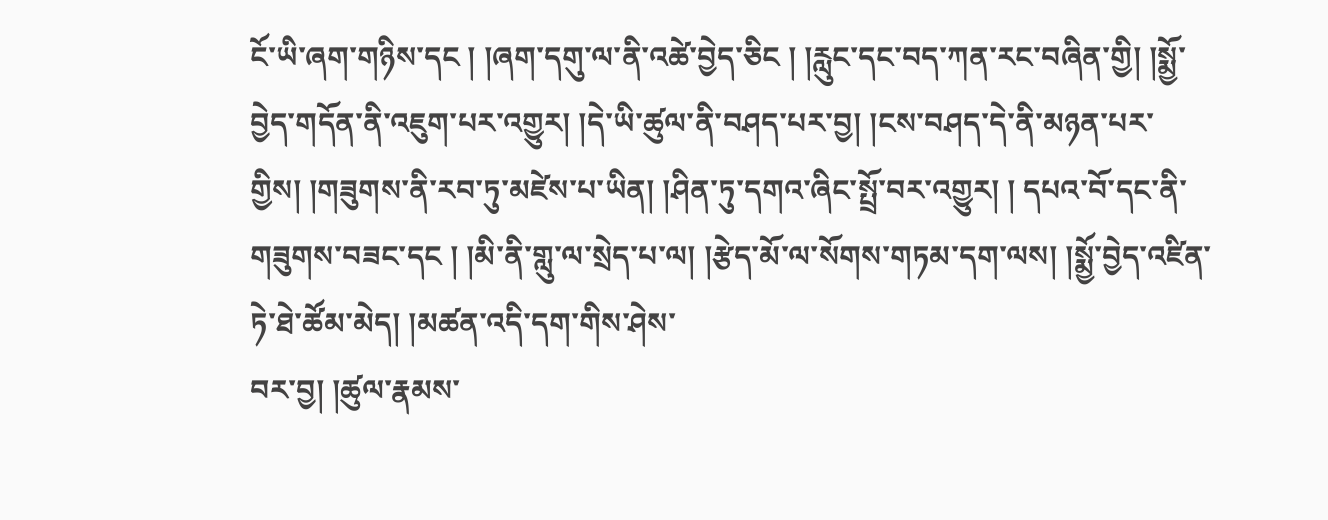ངོ་ཡི་ཞག་གཉིས་དང ། །ཞག་དགུ་ལ་ནི་འཚེ་བྱེད་ཅིང ། །རླུང་དང་བད་ཀན་རང་བཞིན་གྱི། །སྨྱོ་བྱེད་གདོན་ནི་འཇུག་པར་འགྱུར། །དེ་ཡི་ཚུལ་ནི་བཤད་པར་བྱ། །ངས་བཤད་དེ་ནི་མཉན་པར་གྱིས། །གཟུགས་ནི་རབ་ཏུ་མཛེས་པ་ཡིན། །ཤིན་ཏུ་དགའ་ཞིང་སྤྲོ་བར་འགྱུར། ། དཔའ་བོ་དང་ནི་གཟུགས་བཟང་དང ། །མི་ནི་གླུ་ལ་སྲེད་པ་ལ། །རྩེད་མོ་ལ་སོགས་གཏམ་དག་ལས། །སྨྱོ་བྱེད་འཛིན་ཏེ་ཐེ་ཚོམ་མེད། །མཚན་འདི་དག་གིས་ཤེས་
བར་བྱ། །ཚུལ་རྣམས་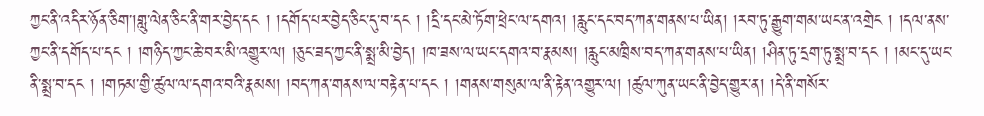ཀྱང་ནི་འདིར་ཉོན་ཅིག་།གླུ་ལེན་ཅིང་ནི་གར་བྱེད་དང ། །དགོད་པར་བྱེད་ཅིང་དུ་བ་དང ། །དྲི་དང་མེ་ཏོག་ཕྲེང་ལ་དགའ། །རླུང་དང་བད་ཀན་གནས་པ་ཡིན། །རབ་ཏུ་རྒྱུག་གམ་ཡང་ན་འགྲེང ། །དལ་ནས་ཀྱང་ནི་དགོད་པ་དང ། །གཉིད་ཀྱང་ཆེ་བར་མི་འགྱུར་ལ། །ཅུང་ཟད་ཀྱང་ནི་སྨྲ་མི་བྱེད། །ཁ་ཟས་ལ་ཡང་དགའ་བ་རྣམས། །རླུང་མཁྲིས་བད་ཀན་གནས་པ་ཡིན། །ཤིན་ཏུ་དྲག་ཏུ་སྨྲ་བ་དང ། །མང་དུ་ཡང་ནི་སྨྲ་བ་དང ། །གཏམ་གྱི་ཚུལ་ལ་དགའ་བའི་རྣམས། །བད་ཀན་གནས་ལ་བརྟེན་པ་དང ། །གནས་གསུམ་ལ་ནི་རྟེན་འགྱུར་ལ། །ཚུལ་ཀུན་ཡང་ནི་བྱེད་གྱུར་ན། །དེ་ནི་གསོར་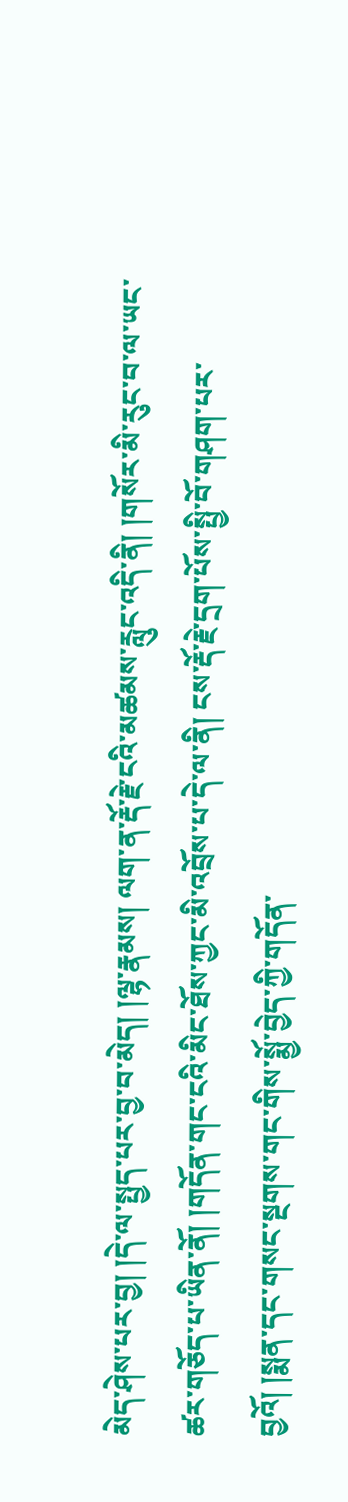མེད་ཤེས་པར་བྱ། །དེ་ལ་སྤྱད་པར་བྱ་བ་མེད། །ལྷ་རྣམས། ལག་ན་རྡོ་རྗེ་ངའི་མཚམས་རླུང་འདི་ནི། །གསོར་མི་རུང་བ་ལ་ཡང་ཚར་གཅོད་པ་ཡིན་ནོ། །གདོན་གང་ངའི་མིང་ཐོས་ཀྱང་མི་འབྲོས་པ་དེ་ལ་ནི། ངས་རྡོ་རྗེ་དྲག་པོས་སྤྱི་བོ་གཤག་པར་བྱའོ། །སྨན་དང་གསང་སྔགས་གང་གིས་སྨྱོ་བྱེད་ཀྱི་གདོན་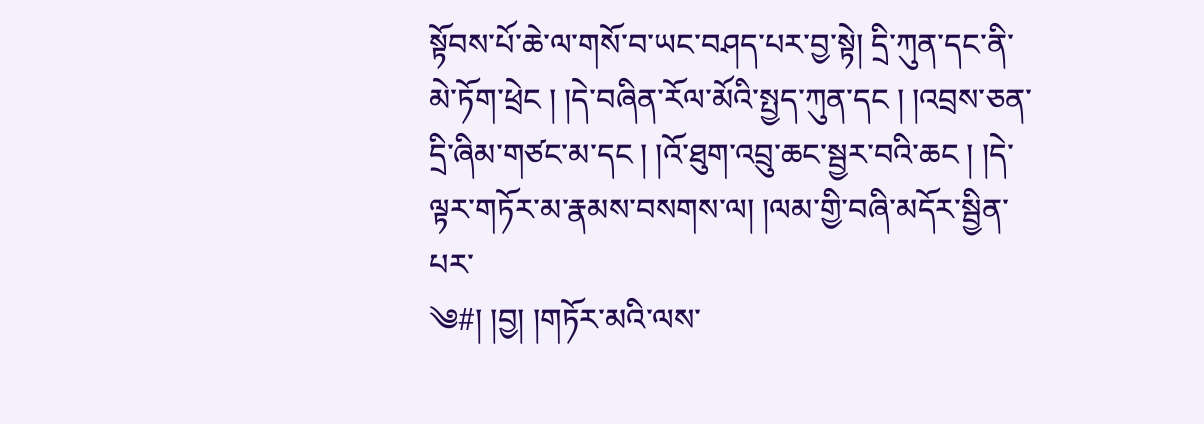སྟོབས་པོ་ཆེ་ལ་གསོ་བ་ཡང་བཤད་པར་བྱ་སྟེ། དྲི་ཀུན་དང་ནི་མེ་ཏོག་ཕྲེང ། །དེ་བཞིན་རོལ་མོའི་སྤྱད་ཀུན་དང ། །འབྲས་ཅན་དྲི་ཞིམ་གཙང་མ་དང ། །འོ་ཐུག་འབྲུ་ཆང་སྦྱར་བའི་ཆང ། །དེ་ལྟར་གཏོར་མ་རྣམས་བསགས་ལ། །ལམ་གྱི་བཞི་མདོར་སྦྱིན་པར་
༄#། །བྱ། །གཏོར་མའི་ལས་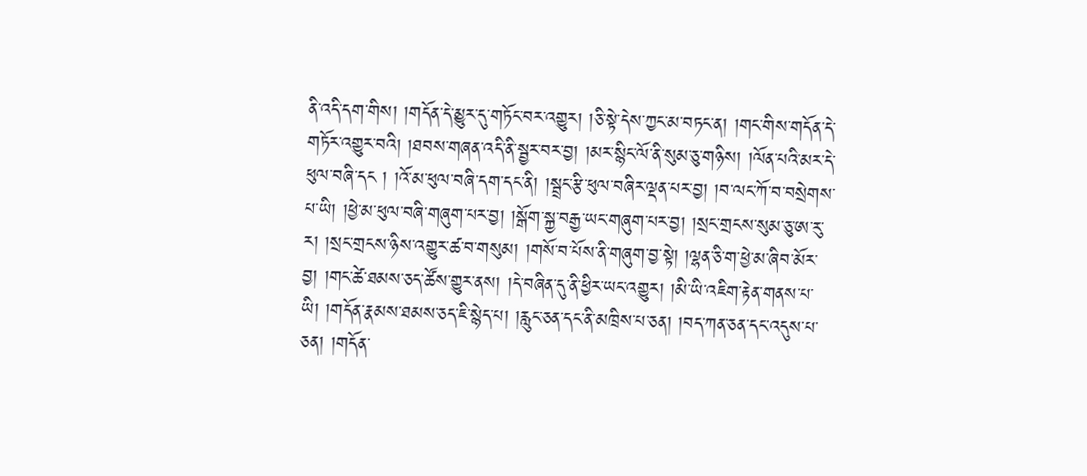ནི་འདི་དག་གིས། །གདོན་དེ་མྱུར་དུ་གཏོང་བར་འགྱུར། །ཅི་སྟེ་དེས་ཀྱང་མ་བཏང་ན། །གང་གིས་གདོན་དེ་གཏོར་འགྱུར་བའི། །ཐབས་གཞན་འདི་ནི་སྦྱར་བར་བྱ། །མར་སྙིང་ལོ་ནི་སུམ་ཅུ་གཉིས། །ལོན་པའི་མར་དེ་ཕུལ་བཞི་དང ། །འོ་མ་ཕུལ་བཞི་དག་དང་ནི། །སྦྲང་རྩི་ཕུལ་བཞིར་ལྡན་པར་བྱ། །བ་ལང་ཀོ་བ་བསྲེགས་པ་ཡི། །ཕྱེ་མ་ཕུལ་བཞི་གཞུག་པར་བྱ། །སྒོག་སྐྱ་བརྒྱ་ཡང་གཞུག་པར་བྱ། །སྲང་གྲངས་སུམ་ཅུ་ཨ་རུ་ར། །སྲང་གྲངས་ཉིས་འགྱུར་ཚ་བ་གསུམ། །གསོ་བ་པོས་ནི་གཞུག་བྱ་སྟེ། །ལྷན་ཅི་ག་ཕྱེ་མ་ཞིབ་མོར་བྱ། །གང་ཚེ་ཐམས་ཅད་ཚོས་གྱུར་ནས། །དེ་བཞིན་དུ་ནི་ཕྱིར་ཡང་འགྱུར། །མི་ཡི་འཇིག་རྟེན་གནས་པ་ཡི། །གདོན་རྣམས་ཐམས་ཅད་ཇི་སྙེད་པ། །རླུང་ཅན་དང་ནི་མཁྲིས་པ་ཅན། །བད་ཀན་ཅན་དང་འདུས་པ་ཅན། །གདོན་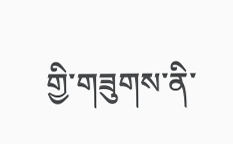གྱི་གཟུགས་ནི་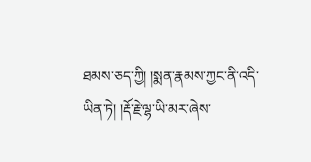ཐམས་ཅད་ཀྱི། །སྨན་རྣམས་ཀྱང་ནི་འདི་ཡིན་ཏེ། །རྡོ་རྗེ་ལྷ་ཡི་མར་ཞེས་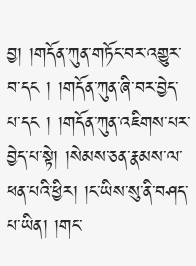བྱ། །གདོན་ཀུན་གཏོང་བར་འགྱུར་བ་དང ། །གདོན་ཀུན་ཞི་བར་བྱེད་པ་དང ། །གདོན་ཀུན་འཇིགས་པར་བྱེད་པ་སྟེ། །སེམས་ཅན་རྣམས་ལ་ཕན་པའི་ཕྱིར། །ང་ཡིས་སུ་ནི་བཤད་པ་ཡིན། །གང་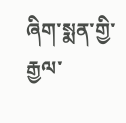ཞིག་སྨན་གྱི་རྒྱལ་